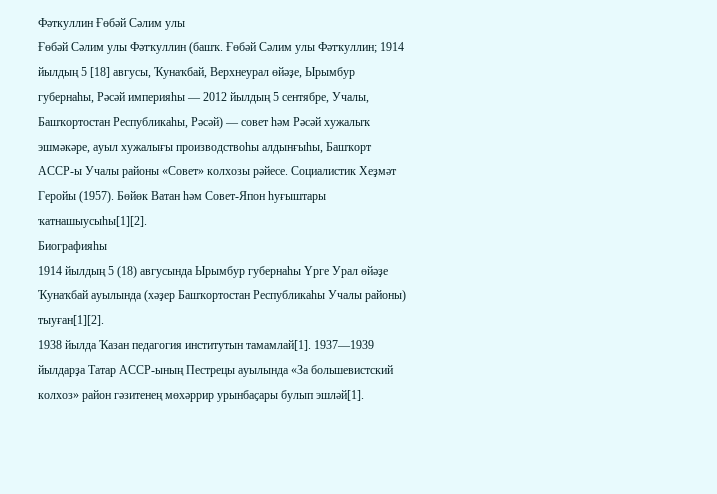Фәткуллин Ғөбәй Сәлим улы
Ғөбәй Сәлим улы Фәтҡуллин (башҡ. Ғөбәй Сәлим улы Фәтҡуллин; 1914 йылдың 5 [18] авгусы, Ҡунаҡбай, Верхнеурал өйәҙе, Ырымбур губернаһы, Рәсәй империяһы — 2012 йылдың 5 сентябре, Учалы, Башҡортостан Республикаhы, Рәсәй) — совет һәм Рәсәй хужалыҡ эшмәкәре, ауыл хужалығы производствоһы алдынғыһы, Башҡорт АССР-ы Учалы районы «Совет» колхозы рәйесе. Социалистик Хеҙмәт Геройы (1957). Бөйөк Ватан һәм Совет-Япон һуғыштары ҡатнашыусыһы[1][2].
Биографияһы
1914 йылдың 5 (18) авгусында Ырымбур губернаһы Үрге Урал өйәҙе Ҡунаҡбай ауылында (хәҙер Башҡортостан Республикаһы Учалы районы) тыуған[1][2].
1938 йылда Ҡазан педагогия институтын тамамлай[1]. 1937—1939 йылдарҙа Татар АССР-ының Пестрецы ауылында «За большевистский колхоз» район гәзитенең мөхәррир урынбаҫары булып эшләй[1].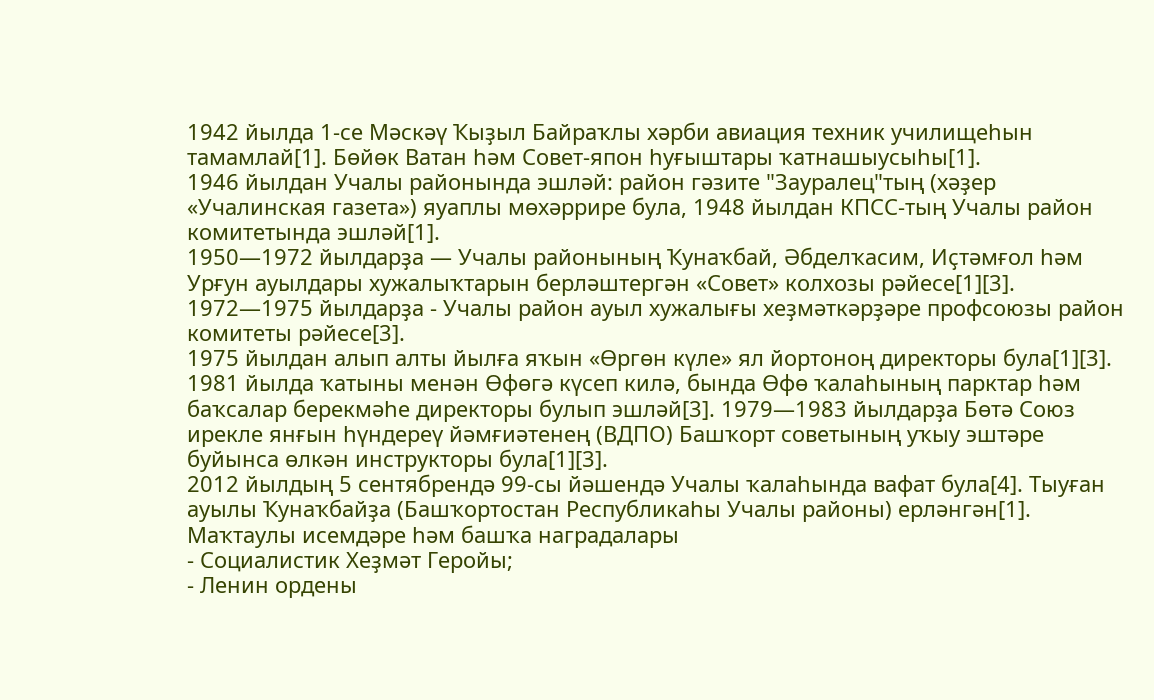1942 йылда 1-се Мәскәү Ҡыҙыл Байраҡлы хәрби авиация техник училищеһын тамамлай[1]. Бөйөк Ватан һәм Совет-япон һуғыштары ҡатнашыусыһы[1].
1946 йылдан Учалы районында эшләй: район гәзите "Зауралец"тың (хәҙер «Учалинская газета») яуаплы мөхәррире була, 1948 йылдан КПСС-тың Учалы район комитетында эшләй[1].
1950—1972 йылдарҙа — Учалы районының Ҡунаҡбай, Әбделҡасим, Иҫтәмғол һәм Урғун ауылдары хужалыҡтарын берләштергән «Совет» колхозы рәйесе[1][3].
1972—1975 йылдарҙа - Учалы район ауыл хужалығы хеҙмәткәрҙәре профсоюзы район комитеты рәйесе[3].
1975 йылдан алып алты йылға яҡын «Өргөн күле» ял йортоноң директоры була[1][3].
1981 йылда ҡатыны менән Өфөгә күсеп килә, бында Өфө ҡалаһының парктар һәм баҡсалар берекмәһе директоры булып эшләй[3]. 1979—1983 йылдарҙа Бөтә Союз ирекле янғын һүндереү йәмғиәтенең (ВДПО) Башҡорт советының уҡыу эштәре буйынса өлкән инструкторы була[1][3].
2012 йылдың 5 сентябрендә 99-сы йәшендә Учалы ҡалаһында вафат була[4]. Тыуған ауылы Ҡунаҡбайҙа (Башҡортостан Республикаһы Учалы районы) ерләнгән[1].
Маҡтаулы исемдәре һәм башҡа наградалары
- Социалистик Хеҙмәт Геройы;
- Ленин ордены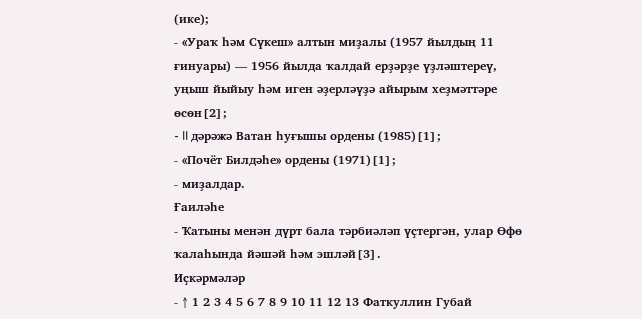(ике);
- «Ураҡ һәм Сүкеш» алтын миҙалы (1957 йылдың 11 ғинуары) — 1956 йылда ҡалдай ерҙәрҙе үҙләштереү, уңыш йыйыу һәм иген әҙерләүҙә айырым хеҙмәттәре өсөн[2];
- II дәрәжә Ватан һуғышы ордены (1985)[1];
- «Почёт Билдәһе» ордены (1971)[1];
- миҙалдар.
Ғаиләһе
- Ҡатыны менән дүрт бала тәрбиәләп үҫтергән, улар Өфө ҡалаһында йәшәй һәм эшләй[3].
Иҫкәрмәләр
- ↑ 1 2 3 4 5 6 7 8 9 10 11 12 13 Фаткуллин Губай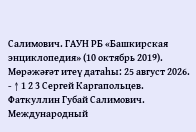Салимович. ГАУН РБ «Башкирская энциклопедия» (10 октябрь 2019). Мөрәжәғәт итеү датаһы: 25 август 2026.
- ↑ 1 2 3 Сергей Каргапольцев. Фаткуллин Губай Салимович. Международный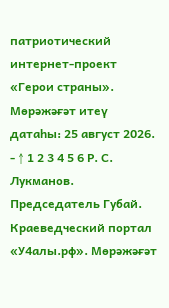патриотический интернет-проект «Герои страны». Мөрәжәғәт итеү датаһы: 25 август 2026.
- ↑ 1 2 3 4 5 6 Р. С. Лукманов. Председатель Губай. Краеведческий портал «У4алы.рф». Мөрәжәғәт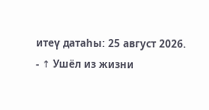итеү датаһы: 25 август 2026.
- ↑ Ушёл из жизни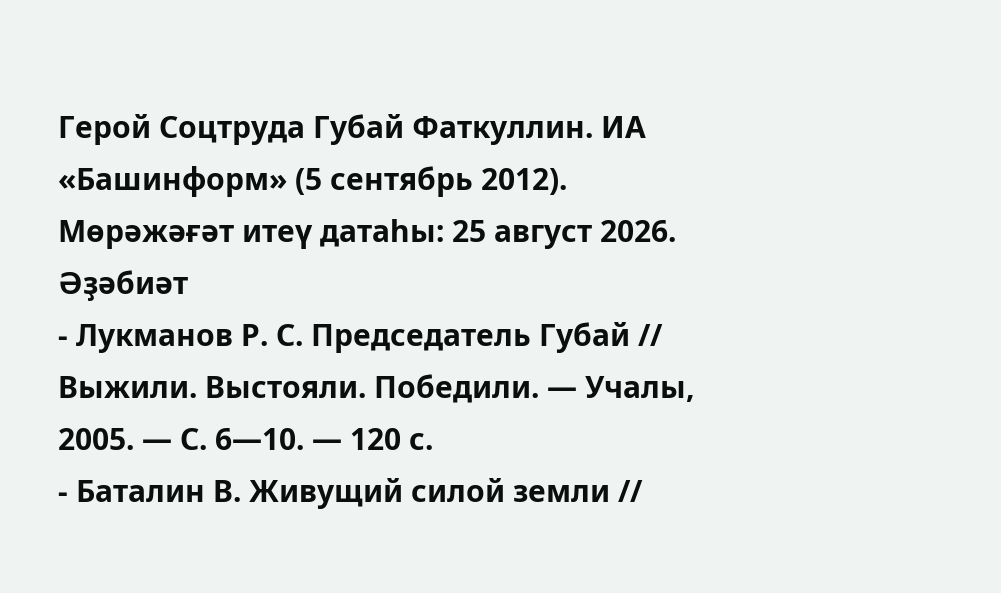Герой Соцтруда Губай Фаткуллин. ИА «Башинформ» (5 сентябрь 2012). Мөрәжәғәт итеү датаһы: 25 август 2026.
Әҙәбиәт
- Лукманов Р. С. Председатель Губай // Выжили. Выстояли. Победили. — Учалы, 2005. — С. 6—10. — 120 с.
- Баталин В. Живущий силой земли //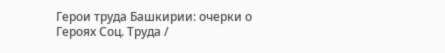Герои труда Башкирии: очерки о Героях Соц. Труда /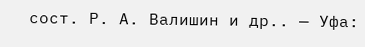сост. Р. А. Валишин и др.. — Уфа: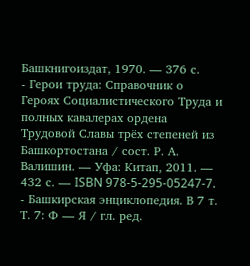Башкнигоиздат, 1970. — 376 с.
- Герои труда: Справочник о Героях Социалистического Труда и полных кавалерах ордена Трудовой Славы трёх степеней из Башкортостана / сост. Р. А. Валишин. — Уфа: Китап, 2011. — 432 с. — ISBN 978-5-295-05247-7.
- Башкирская энциклопедия. В 7 т. Т. 7: Ф — Я / гл. ред.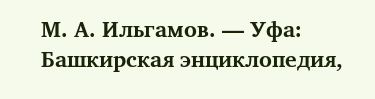М. А. Ильгамов. — Уфа: Башкирская энциклопедия,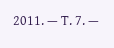2011. — Т. 7. —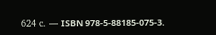624 с. — ISBN 978-5-88185-075-3.